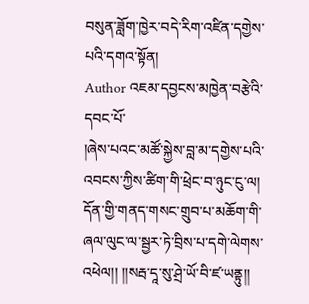བསུན་ཟློག་ཁྱེར་བདེ་རིག་འཛིན་དགྱེས་པའི་དགའ་སྟོན།
Author འཇམ་དབྱངས་མཁྱེན་བརྩེའི་དབང་པོ་
།ཞེས་པའང་མཚོ་སྐྱེས་བླ་མ་དགྱེས་པའི་འབངས་ཀྱིས་ཚིག་གི་ཕྲེང་བ་ཉུང་ངུ་ལ། དོན་གྱི་གནད་གསང་གྲུབ་པ་མཆོག་གི་ཞལ་ལུང་ལ་སྦྱར་ཏེ་བྲིས་པ་དགེ་ལེགས་འཕེལ།། །།སརྦ་དཱ་སུ་ཤྲེ་ཡོ་བི་ཛ་ཡནྟུ།།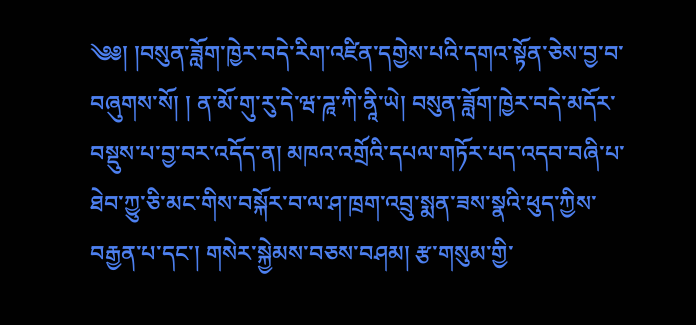༄༅། །བསུན་ཟློག་ཁྱེར་བདེ་རིག་འཛིན་དགྱེས་པའི་དགའ་སྟོན་ཅེས་བྱ་བ་བཞུགས་སོ། ། ན་མོ་གུ་རུ་དེ་ཝ་ཌཱ་ཀི་ནཱི་ཡེ། བསུན་ཟློག་ཁྱེར་བདེ་མདོར་བསྡུས་པ་བྱ་བར་འདོད་ན། མཁའ་འགྲོའི་དཔལ་གཏོར་པད་འདབ་བཞི་པ་ཐེབ་ཀྱུ་ཅི་མང་གིས་བསྐོར་བ་ལ་ཤ་ཁྲག་འབྲུ་སྨན་ཟས་སྣའི་ཕུད་ཀྱིས་བརྒྱན་པ་དང་། གསེར་སྐྱེམས་བཅས་བཤམ། རྩ་གསུམ་གྱི་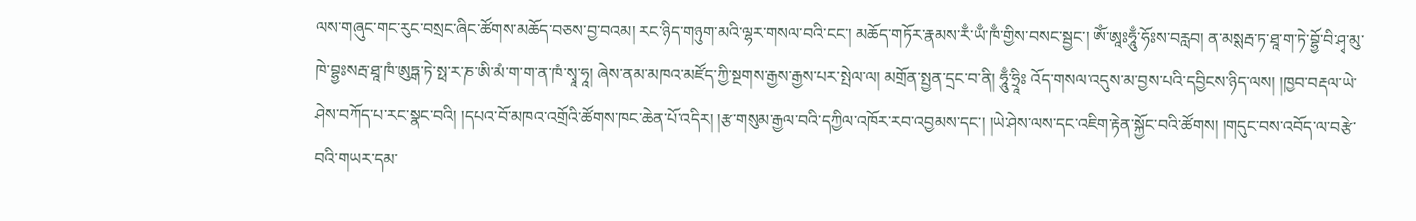ལས་གཞུང་གང་རུང་བསྲང་ཞིང་ཚོགས་མཆོད་བཅས་བྱ་བའམ། རང་ཉིད་གཉུག་མའི་ལྷར་གསལ་བའི་ངང་། མཆོད་གཏོར་རྣམས་རྃ་ཡྃ་ཁྃ་གྱིས་བསང་སྦྱང་། ཨོཾ་ཨཱཿཧཱུྃ་ཧོཿས་བརླབ། ན་མསྶརྦ་ཏ་ཐཱ་ག་ཏེ་བྷྱོ་བི་ཤྭ་མུ་ཁེ་བྷྱཿསརྦ་ཐཱ་ཁཾ་ཨུཏྒ་ཏེ་སྥ་ར་ཎ་ཨི་མཾ་ག་ག་ན་ཁཾ་སྭཱ་ཧཱ། ཞེས་ནམ་མཁའ་མཛོད་ཀྱི་སྔགས་རྒྱས་རྒྱས་པར་སྤེལ་ལ། མགྲོན་སྤྱན་དྲང་བ་ནི། ཧཱུྃ་ཧྲཱིཿ འོད་གསལ་འདུས་མ་བྱས་པའི་དབྱིངས་ཉིད་ལས། །ཁྱབ་བརྡལ་ཡེ་ཤེས་བཀོད་པ་རང་སྣང་བའི། །དཔའ་བོ་མཁའ་འགྲོའི་ཚོགས་ཁང་ཆེན་པོ་འདིར། །རྩ་གསུམ་རྒྱལ་བའི་དཀྱིལ་འཁོར་རབ་འབྱམས་དང་། །ཡེ་ཤེས་ལས་དང་འཇིག་རྟེན་སྐྱོང་བའི་ཚོགས། །གདུང་བས་འབོད་ལ་བརྩེ་བའི་གཡར་དམ་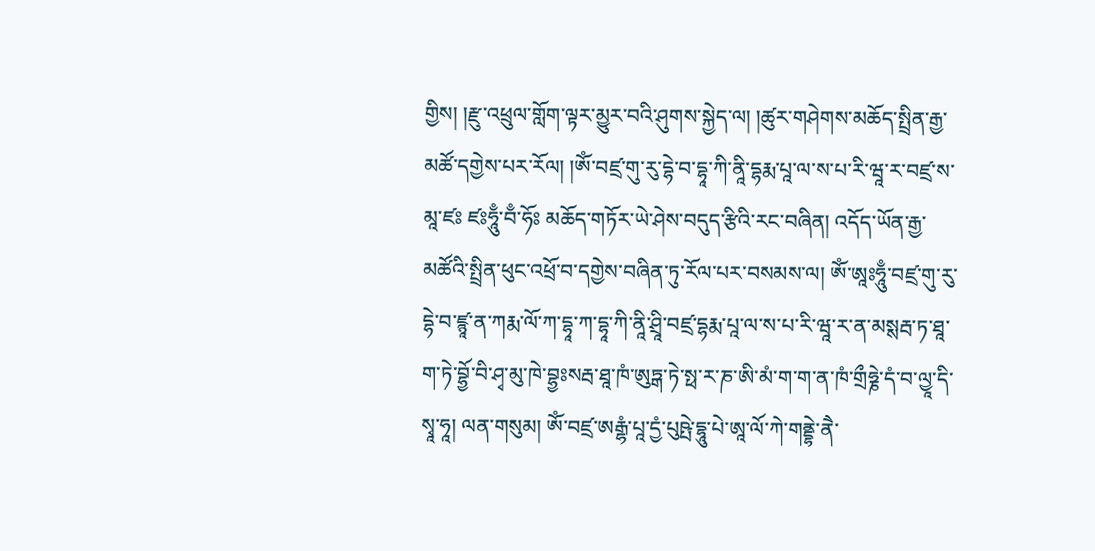གྱིས། །རྫུ་འཕྲུལ་གློག་ལྟར་མྱུར་བའི་ཤུགས་སྐྱེད་ལ། །ཚུར་གཤེགས་མཆོད་སྤྲིན་རྒྱ་མཚོ་དགྱེས་པར་རོལ། །ཨོཾ་བཛྲ་གུ་རུ་དྷེ་བ་དྷཱ་ཀི་ནཱི་དྷརྨ་པཱ་ལ་ས་པ་རི་ཝཱ་ར་བཛྲ་ས་མཱ་ཛཿ ཛཿཧཱུྃ་བྃ་ཧོཿ མཆོད་གཏོར་ཡེ་ཤེས་བདུད་རྩིའི་རང་བཞིན། འདོད་ཡོན་རྒྱ་མཚོའི་སྤྲིན་ཕུང་འཕྲོ་བ་དགྱེས་བཞིན་ཏུ་རོལ་པར་བསམས་ལ། ཨོཾ་ཨཱཿཧཱུྃ་བཛྲ་གུ་རུ་དྷེ་བ་ཛྙཱ་ན་ཀརྨ་ལོ་ཀ་དྷཱ་ཀ་དྷཱ་ཀི་ནཱི་ཤྲཱི་བཛྲ་དྷརྨ་པཱ་ལ་ས་པ་རི་ཝཱ་ར་ན་མསྶརྦ་ཏ་ཐཱ་ག་ཏེ་བྷྱོ་བི་ཤྭ་མུ་ཁེ་བྷྱཿསརྦ་ཐཱ་ཁཾ་ཨུཏྒ་ཏེ་སྥ་ར་ཎ་ཨི་མཾ་ག་ག་ན་ཁཾ་གྲྀཧྞེ་དཾ་བ་ལྱཱ་དི་སྭཱ་ཧཱ། ལན་གསུམ། ཨོཾ་བཛྲ་ཨརྒྷཾ་པཱ་དྱཾ་པུཥྤེ་དྷཱུ་པེ་ཨཱ་ལོ་ཀེ་གནྡྷེ་ནཻ་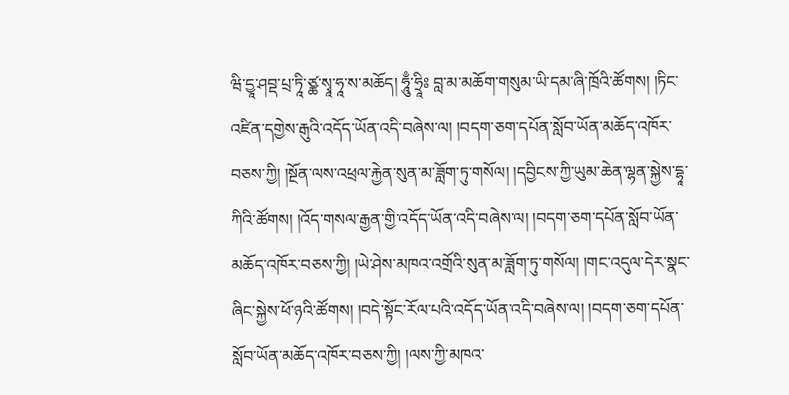ཝི་དྱཱ་ཤབྡ་པྲ་ཏཱི་ཙྪ་སྭཱ་ཧཱ་ས་མཆོད། ཧཱུྃ་ཧྲཱིཿ བླ་མ་མཆོག་གསུམ་ཡི་དམ་ཞི་ཁྲོའི་ཚོགས། །ཏིང་འཛིན་དགྱེས་རྒུའི་འདོད་ཡོན་འདི་བཞེས་ལ། །བདག་ཅག་དཔོན་སློབ་ཡོན་མཆོད་འཁོར་བཅས་ཀྱི། །སྔོན་ལས་འཕྲལ་རྐྱེན་སུན་མ་ཟློག་ཏུ་གསོལ། །དབྱིངས་ཀྱི་ཡུམ་ཆེན་ལྷན་སྐྱེས་དྷཱ་ཀིའི་ཚོགས། །འོད་གསལ་རྒྱན་གྱི་འདོད་ཡོན་འདི་བཞེས་ལ། །བདག་ཅག་དཔོན་སློབ་ཡོན་མཆོད་འཁོར་བཅས་ཀྱི། །ཡེ་ཤེས་མཁའ་འགྲོའི་སུན་མ་ཟློག་ཏུ་གསོལ། །གང་འདུལ་དེར་སྣང་ཞིང་སྐྱེས་ཕོ་ཉའི་ཚོགས། །བདེ་སྟོང་རོལ་པའི་འདོད་ཡོན་འདི་བཞེས་ལ། །བདག་ཅག་དཔོན་སློབ་ཡོན་མཆོད་འཁོར་བཅས་ཀྱི། །ལས་ཀྱི་མཁའ་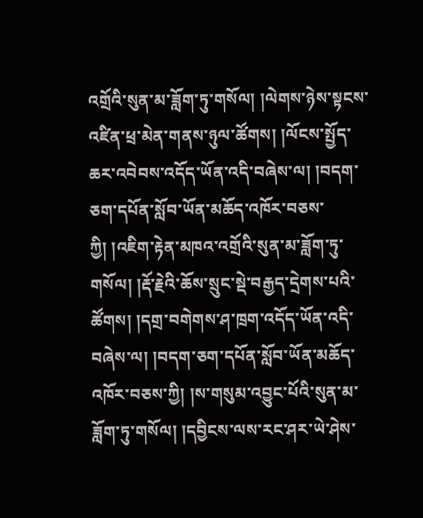འགྲོའི་སུན་མ་ཟློག་ཏུ་གསོལ། །ལེགས་ཉེས་སྟངས་འཛིན་ཕྲ་མེན་གནས་ཉུལ་ཚོགས། །ལོངས་སྤྱོད་ཆར་འབེབས་འདོད་ཡོན་འདི་བཞེས་ལ། །བདག་ཅག་དཔོན་སློབ་ཡོན་མཆོད་འཁོར་བཅས་ཀྱི། །འཇིག་རྟེན་མཁའ་འགྲོའི་སུན་མ་ཟློག་ཏུ་གསོལ། །རྡོ་རྗེའི་ཆོས་སྲུང་སྡེ་བརྒྱད་དྲེགས་པའི་ཚོགས། །དགྲ་བགེགས་ཤ་ཁྲག་འདོད་ཡོན་འདི་བཞེས་ལ། །བདག་ཅག་དཔོན་སློབ་ཡོན་མཆོད་འཁོར་བཅས་ཀྱི། །ས་གསུམ་འབྱུང་པོའི་སུན་མ་ཟློག་ཏུ་གསོལ། །དབྱིངས་ལས་རང་ཤར་ཡེ་ཤེས་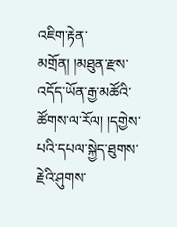འཇིག་རྟེན་མགྲོན། །མཐུན་རྫས་འདོད་ཡོན་རྒྱ་མཚོའི་ཚོགས་ལ་རོལ། །དགྱེས་པའི་དཔལ་སྐྱེད་ཐུགས་རྗེའི་ཤུགས་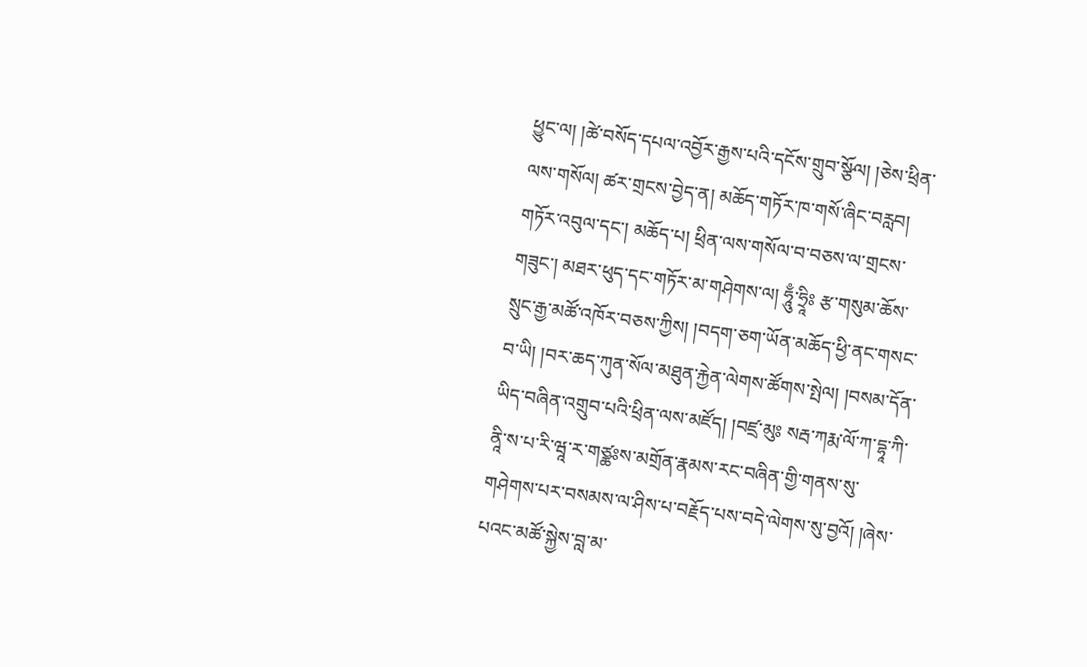ཕྱུང་ལ། །ཚེ་བསོད་དཔལ་འབྱོར་རྒྱས་པའི་དངོས་གྲུབ་སྩོལ། །ཅེས་ཕྲིན་ལས་གསོལ། ཚར་གྲངས་བྱེད་ན། མཆོད་གཏོར་ཁ་གསོ་ཞིང་བརླབ། གཏོར་འབུལ་དང་། མཆོད་པ། ཕྲིན་ལས་གསོལ་བ་བཅས་ལ་གྲངས་གཟུང་། མཐར་ཕུད་དང་གཏོར་མ་གཤེགས་ལ། ཧཱུྃ་ཧྲཱིཿ རྩ་གསུམ་ཆོས་སྲུང་རྒྱ་མཚོ་འཁོར་བཅས་ཀྱིས། །བདག་ཅག་ཡོན་མཆོད་ཕྱི་ནང་གསང་བ་ཡི། །བར་ཆད་ཀུན་སོལ་མཐུན་རྐྱེན་ལེགས་ཚོགས་སྤེལ། །བསམ་དོན་ཡིད་བཞིན་འགྲུབ་པའི་ཕྲིན་ལས་མཛོད། །བཛྲ་མུཿ སརྦ་ཀརྨ་ལོ་ཀ་དྷཱ་ཀི་ནཱི་ས་པ་རི་ཝཱ་ར་གཙྪཿས་མགྲོན་རྣམས་རང་བཞིན་གྱི་གནས་སུ་གཤེགས་པར་བསམས་ལ་ཤིས་པ་བརྗོད་པས་བདེ་ལེགས་སུ་བྱའོ། །ཞེས་པའང་མཚོ་སྐྱེས་བླ་མ་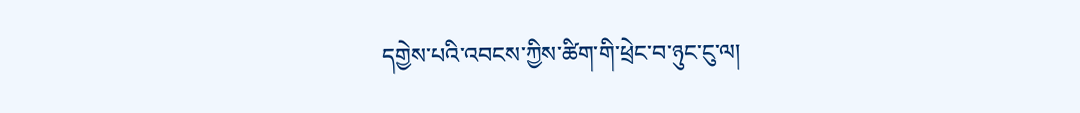དགྱེས་པའི་འབངས་ཀྱིས་ཚིག་གི་ཕྲེང་བ་ཉུང་ངུ་ལ།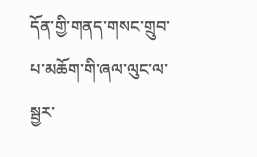དོན་གྱི་གནད་གསང་གྲུབ་པ་མཆོག་གི་ཞལ་ལུང་ལ་སྦྱར་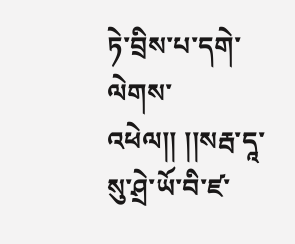ཏེ་བྲིས་པ་དགེ་ལེགས་འཕེལ།། །།སརྦ་དཱ་སུ་ཤྲེ་ཡོ་བི་ཛ་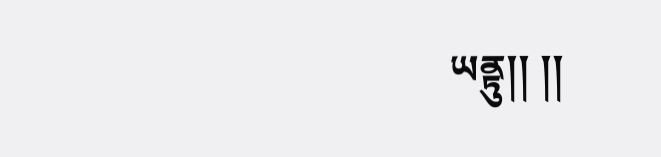ཡནྟུ།། །།